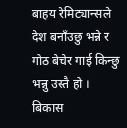बाहय रेमिट्यान्सले देश बनाँउछु भन्ने र गोठ बेचेर गाई किन्छु भन्नु उस्तै हो ।
बिकास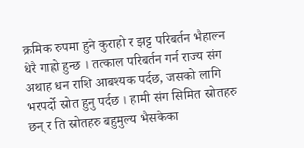क्रमिक रुपमा हुने कुराहो र झट्ट परिबर्तन भैहाल्न धेरै गाह्रो हुन्छ । तत्काल परिबर्तन गर्न राज्य संग अथाह धन राशि आबश्यक पर्दछ, जसको लागि भरपर्दो स्रोत हुनु पर्दछ । हामी संग सिमित स्रोतहरु छन् र ति स्रोतहरु बहुमुल्य भैसकेका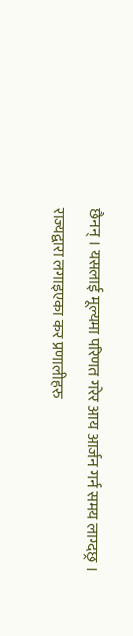छैनन् । यसलाई मूल्यमा परिणत गरेर आय आर्जन गर्न समय लाग्दछ्र । राज्यद्वारा लगाइएका कर प्रणालीहरु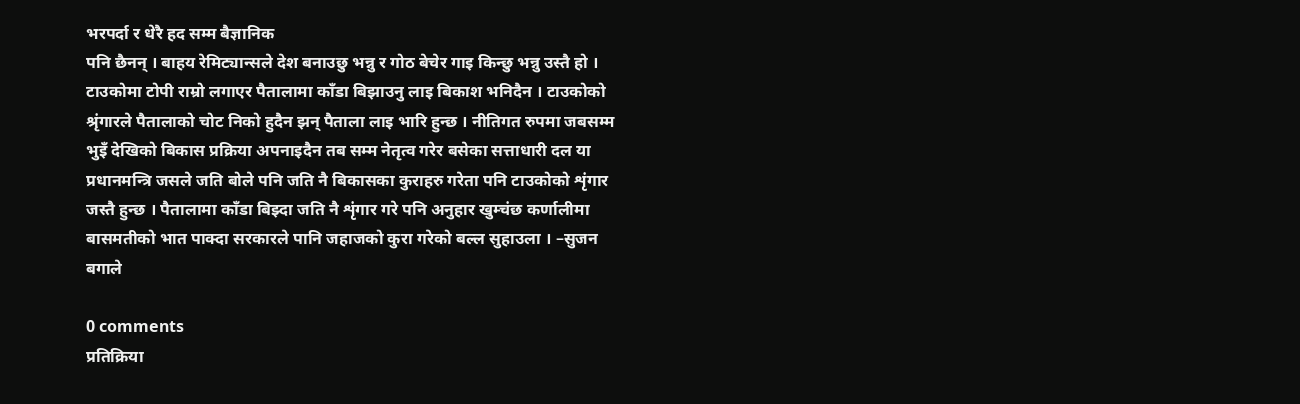भरपर्दा र धेरै हद सम्म बैज्ञानिक
पनि छैनन् । बाहय रेमिट्यान्सले देश बनाउछु भन्नु र गोठ बेचेर गाइ किन्छु भन्नु उस्तै हो । टाउकोमा टोपी राम्रो लगाएर पैतालामा काँडा बिझाउनु लाइ बिकाश भनिदैन । टाउकोको श्रृंगारले पैतालाको चोट निको हुदैन झन् पैताला लाइ भारि हुन्छ । नीतिगत रुपमा जबसम्म भुइँ देखिको बिकास प्रक्रिया अपनाइदैन तब सम्म नेतृत्व गरेर बसेका सत्ताधारी दल या प्रधानमन्त्रि जसले जति बोले पनि जति नै बिकासका कुराहरु गरेता पनि टाउकोको शृंगार जस्तै हुन्छ । पैतालामा काँडा बिझ्दा जति नै शृंगार गरे पनि अनुहार खुम्चंछ कर्णालीमा बासमतीको भात पाक्दा सरकारले पानि जहाजको कुरा गरेको बल्ल सुहाउला । –सुजन बगाले

0 comments
प्रतिक्रिया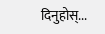दिनुहोस्...